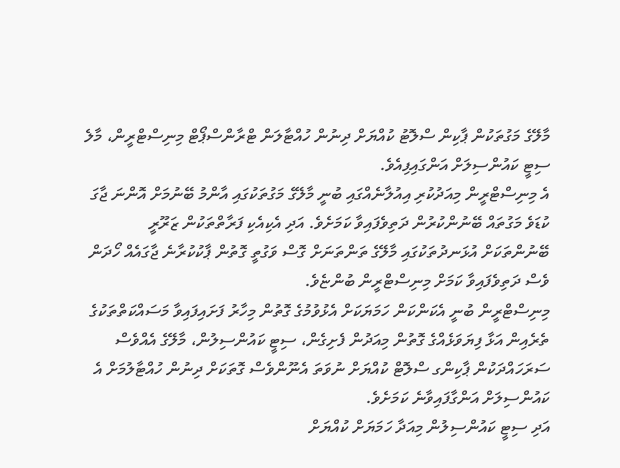މާލޭގެ މަގުތަކުން ޕާކިން ސްލޮޓު ކުއްޔަށް ދިނުން ހުއްޓާލަން ޓްރާންސްޕޯޓް މިނިސްޓްރީން، މާލެ ސިޓީ ކައުންސިލަށް އަންގައިފިއެވެ.
އެ މިނިސްޓްރީން މިއަދުކުރި އިއުލާނެއްގައި ބުނީ މާލޭގެ މަގުތަކުގައި އާންމު ބޭނުމަށް އޮންނަ ޖާގަ ކުޑަވެ މަގުތައް ބޭނުންކުރުން ދަތިވެފައިވާ ކަމަށެވެ. އަދި އެކިއެކި ފަރާތްތަކުން ޒަރޫރީ ބޭނުންތަކަށް އުޅަނދުތަކުގައި މާލޭގެ ތަންތަނަށް ގޮސް ވަގުތީ ގޮތުން ޕާކުކުރާނެ ޖާގައެއް ހޯދަން ވެސް ދަތިވެފައިވާ ކަމަށް މިނިސްޓްރީން ބުންޏެވެ.
މިނިސްޓްރީން ބުނީ އެކަންކަން ހަމަޔަކަށް އެޅުވުމުގެ ގޮތުން މިހާރު ފަށައިފައިވާ މަސައްކަތްތަކުގެ ތެރެއިން އަޅާ ފިޔަވަޅެއްގެ ގޮތުން މިއަދުން ފެށިގެން، ސިޓީ ކައުންސިލުން، މާލޭގެ އެއްވެސް ސަރަހައްދަކުން ޕާކިންގ ސްލޮޓް ކުއްޔަށް ނުވަތަ އެނޫންވެސް ގޮތަކަށް ދިނުން ހުއްޓާލުމަށް އެ ކައުންސިލަށް އަންގާފައިވާނެ ކަމަށެވެ.
އަދި ސިޓީ ކައުންސިލުން މިއަދާ ހަމަޔަށް ކުއްޔަށް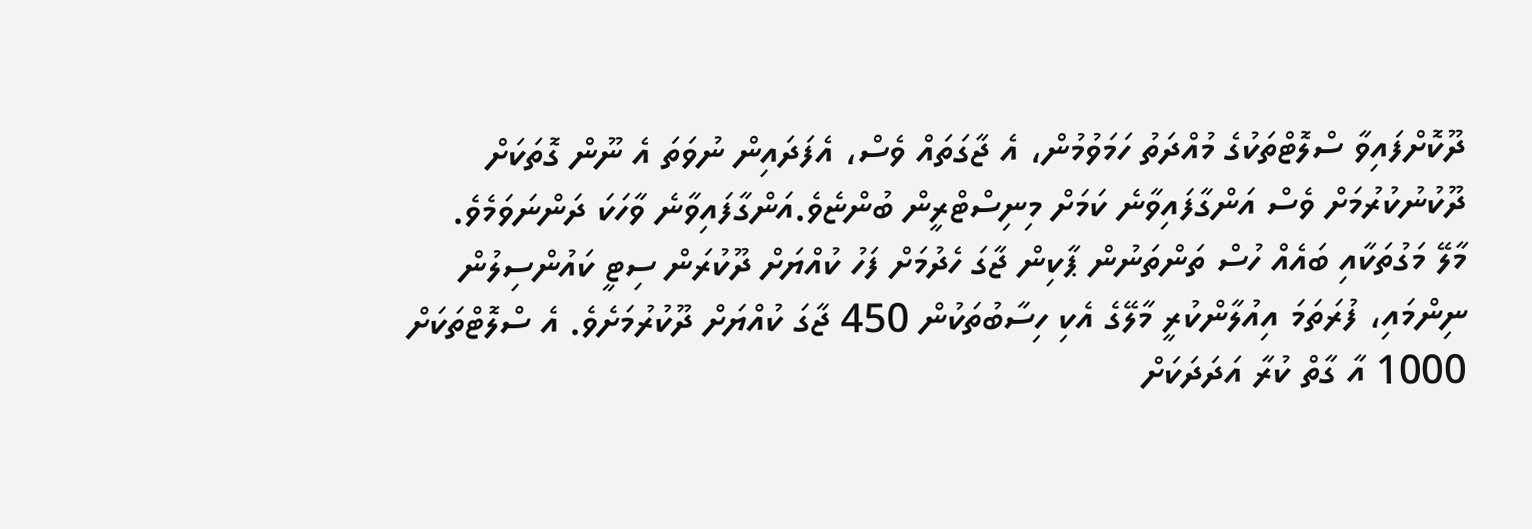ދޫކޮށްފައިވާ ސްލޮޓްތަކުގެ މުއްދަތު ހަމަވުމުން، އެ ޖާގަތައް ވެސް، އެފަދައިން ނުވަތަ އެ ނޫން ގޮތަކަށް ދޫކުނުކުރުމަށް ވެސް އަންގާފައިވާނެ ކަމަށް މިނިސްޓްރީން ބުންޏެވެ.އަންގާފައިވާނެ ވާހަކަ ދަންނަވަމެވެ.
މާލޭ މަގުތަކާއި ބައެއް ހުސް ތަންތަނުން ޕާކިން ޖާގަ ހެދުމަށް ފަހު ކުއްޔަށް ދޫކުރަން ސިޓީ ކައުންސިލުން ނިންމައި، ފުރަތަމަ އިއުލާންކުރީ މާލޭގެ އެކި ހިސާބުތަކުން 450 ޖާގަ ކުއްޔަށް ދޫކުރުމަށެވެ. އެ ސްލޮޓްތަކަށް 1000 އާ ގާތް ކުރާ އަދަދަކަށް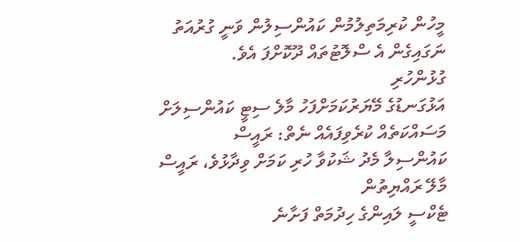މީހުން ކުރިމަތިލުމުން ކައުންސިލުން ވަނީ ގުރުއަތު ނަގައިގެން އެ ސްލޮޓުތައް ދޫކޮށްފަ އެވެ.
ގުޅުންހުރި
އަޅުގަނޑުގެ މޭޔަރުކަމަށްފަހު މާލެ ސިޓީ ކައުންސިލަށް މަސައްކަތެއް ކުރެވިފައެއް ނެތް: ރައީސް
ކައުންސިލާ މެދު ޝަކުވާ ހުރި ކަމަށް ވިދާޅުވެ، ރައީސް މާލޭ ރައްޔިތުން
ޓެކްސީ ލައިންގެ ހިދުމަތް ފަށާނެ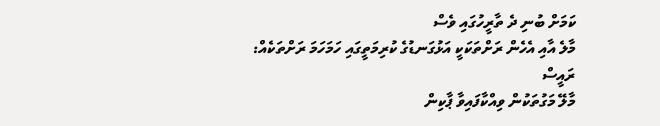ކަމަށް ބުނި ދެ ތާރީހުގައި ވެސް
މާލެ އާއި އެހެން ރަށްތަކަކީ އަޅުގަނޑުގެ ކުރިމަތީގައި ހަމަހަމަ ރަށްތަކެއް: ރައީސް
މާލޭ މަގުތަކުން ވިއްކާފައިވާ ޕާކިން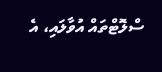ސްލޮޓްތައް އުވާލައި، އެ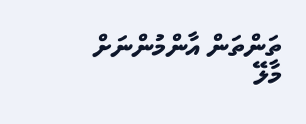ތަންތަން އާންމުންނަށް
މާލޭ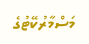މަސްމާރުކޭޓުގެ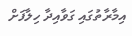އިމާރާތުގައި ގަވާއިދާ ހިލާފަށް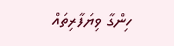ހިންގާ ވިޔަފާރިތައް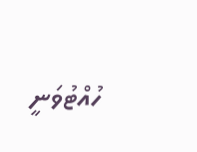ހުއްޓުވަނީ